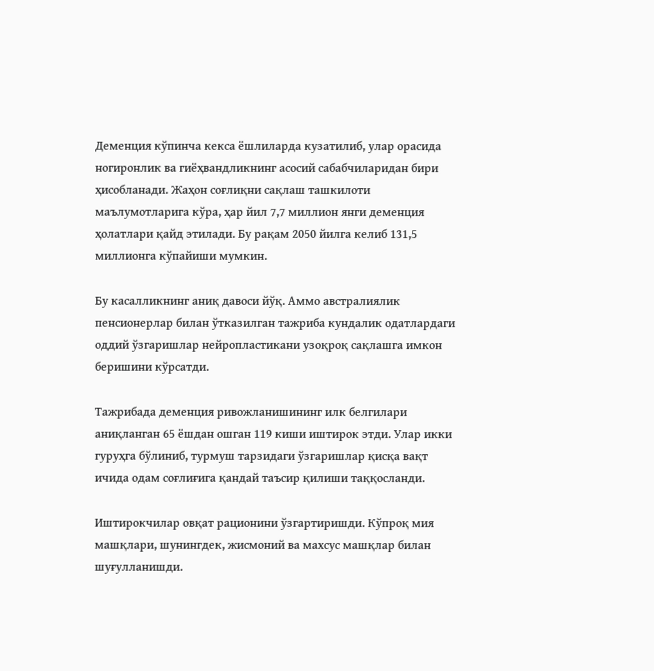Деменция кўпинча кекса ёшлиларда кузатилиб, улар орасида ногиронлик ва гиёҳвандликнинг асосий сабабчиларидан бири ҳисобланади. Жаҳон соғлиқни сақлаш ташкилоти маълумотларига кўра, ҳар йил 7,7 миллион янги деменция ҳолатлари қайд этилади. Бу рақам 2050 йилга келиб 131,5 миллионга кўпайиши мумкин.

Бу касалликнинг аниқ давоси йўқ. Аммо австралиялик пенсионерлар билан ўтказилган тажриба кундалик одатлардаги оддий ўзгаришлар нейропластикани узоқроқ сақлашга имкон беришини кўрсатди.

Тажрибада деменция ривожланишининг илк белгилари аниқланган 65 ёшдан ошган 119 киши иштирок этди. Улар икки гуруҳга бўлиниб, турмуш тарзидаги ўзгаришлар қисқа вақт ичида одам соғлиғига қандай таъсир қилиши таққосланди.

Иштирокчилар овқат рационини ўзгартиришди. Кўпроқ мия машқлари, шунингдек, жисмоний ва махсус машқлар билан шуғулланишди.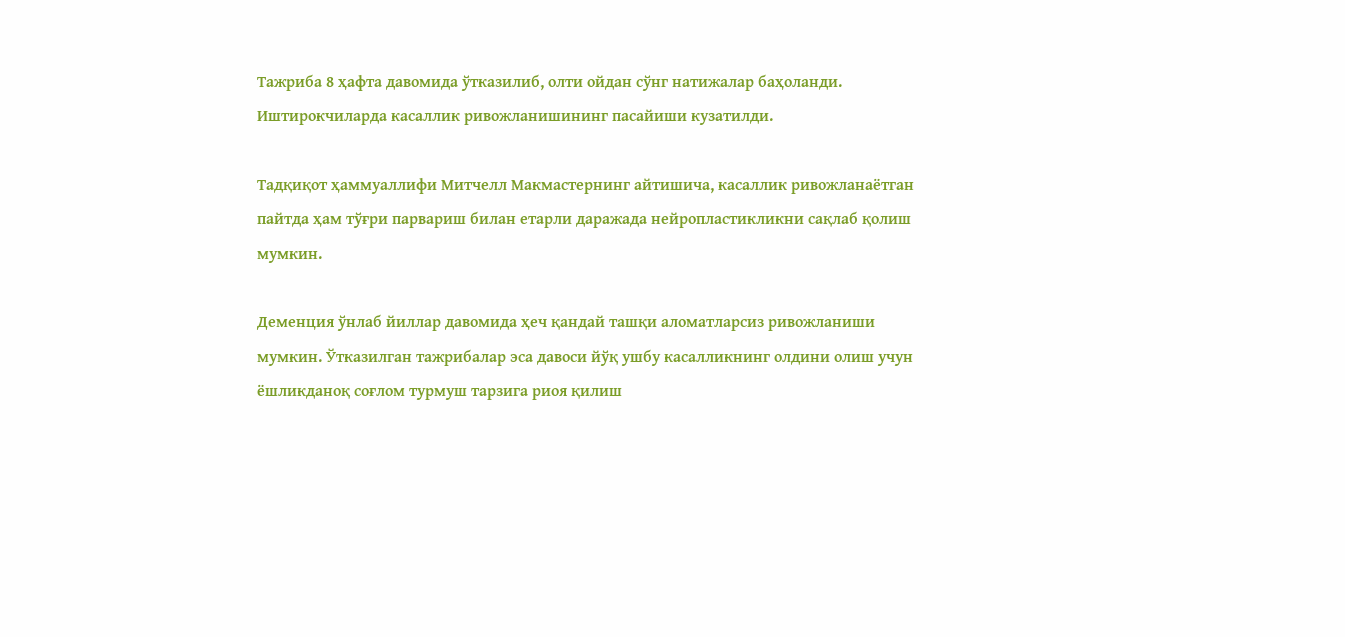Тажриба 8 ҳафта давомида ўтказилиб, олти ойдан сўнг натижалар баҳоланди. Иштирокчиларда касаллик ривожланишининг пасайиши кузатилди.

Тадқиқот ҳаммуаллифи Митчелл Макмастернинг айтишича, касаллик ривожланаётган пайтда ҳам тўғри парвариш билан етарли даражада нейропластикликни сақлаб қолиш мумкин.

Деменция ўнлаб йиллар давомида ҳеч қандай ташқи аломатларсиз ривожланиши мумкин. Ўтказилган тажрибалар эса давоси йўқ ушбу касалликнинг олдини олиш учун ёшликданоқ соғлом турмуш тарзига риоя қилиш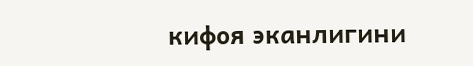кифоя эканлигини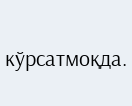кўрсатмоқда.